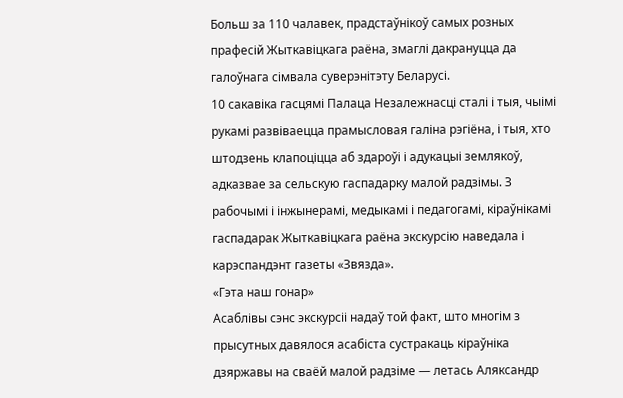Больш за 110 чалавек, прадстаўнікоў самых розных прафесій Жыткавіцкага раёна, змаглі дакрануцца да галоўнага сімвала суверэнітэту Беларусі.
10 сакавіка гасцямі Палаца Незалежнасці сталі і тыя, чыімі рукамі развіваецца прамысловая галіна рэгіёна, і тыя, хто штодзень клапоціцца аб здароўі і адукацыі землякоў, адказвае за сельскую гаспадарку малой радзімы. З рабочымі і інжынерамі, медыкамі і педагогамі, кіраўнікамі гаспадарак Жыткавіцкага раёна экскурсію наведала і карэспандэнт газеты «Звязда».
«Гэта наш гонар»
Асаблівы сэнс экскурсіі надаў той факт, што многім з прысутных давялося асабіста сустракаць кіраўніка дзяржавы на сваёй малой радзіме — летась Аляксандр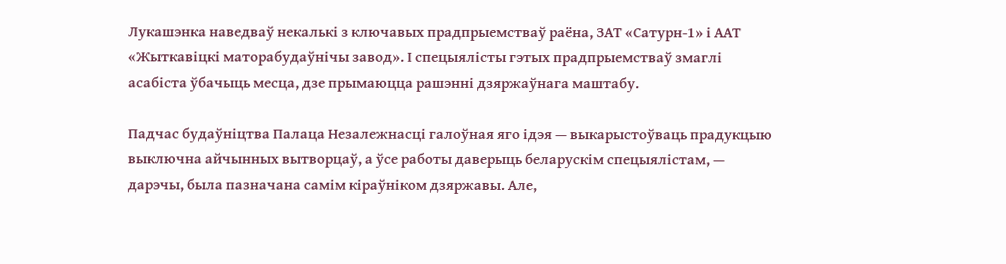Лукашэнка наведваў некалькі з ключавых прадпрыемстваў раёна, ЗАТ «Сатурн-1» і ААТ «Жыткавіцкі маторабудаўнічы завод». І спецыялісты гэтых прадпрыемстваў змаглі асабіста ўбачыць месца, дзе прымаюцца рашэнні дзяржаўнага маштабу.

Падчас будаўніцтва Палаца Незалежнасці галоўная яго ідэя — выкарыстоўваць прадукцыю выключна айчынных вытворцаў, а ўсе работы даверыць беларускім спецыялістам, — дарэчы, была пазначана самім кіраўніком дзяржавы. Але,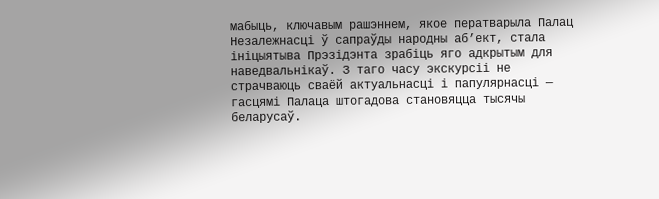мабыць, ключавым рашэннем, якое ператварыла Палац Незалежнасці ў сапраўды народны аб’ект, стала ініцыятыва Прэзідэнта зрабіць яго адкрытым для наведвальнікаў. З таго часу экскурсіі не страчваюць сваёй актуальнасці і папулярнасці — гасцямі Палаца штогадова становяцца тысячы беларусаў.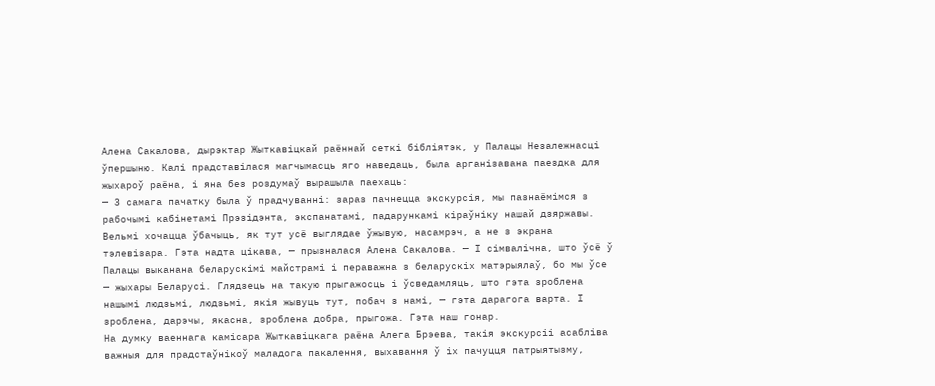Алена Сакалова, дырэктар Жыткавіцкай раённай сеткі бібліятэк, у Палацы Незалежнасці ўпершыню. Калі прадставілася магчымасць яго наведаць, была арганізавана паездка для жыхароў раёна, і яна без роздумаў вырашыла паехаць:
— З самага пачатку была ў прадчуванні: зараз пачнецца экскурсія, мы пазнаёмімся з рабочымі кабінетамі Прэзідэнта, экспанатамі, падарункамі кіраўніку нашай дзяржавы. Вельмі хочацца ўбачыць, як тут усё выглядае ўжывую, насамрэч, а не з экрана тэлевізара. Гэта надта цікава, — прызналася Алена Сакалова. — І сімвалічна, што ўсё ў Палацы выканана беларускімі майстрамі і пераважна з беларускіх матэрыялаў, бо мы ўсе — жыхары Беларусі. Глядзець на такую прыгажосць і ўсведамляць, што гэта зроблена нашымі людзьмі, людзьмі, якія жывуць тут, побач з намі, — гэта дарагога варта. І зроблена, дарэчы, якасна, зроблена добра, прыгожа. Гэта наш гонар.
На думку ваеннага камісара Жыткавіцкага раёна Алега Брэева, такія экскурсіі асабліва важныя для прадстаўнікоў маладога пакалення, выхавання ў іх пачуцця патрыятызму,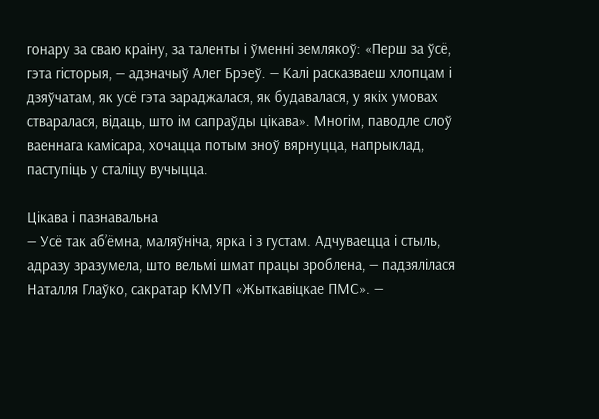гонару за сваю краіну, за таленты і ўменні землякоў: «Перш за ўсё, гэта гісторыя, — адзначыў Алег Брэеў. — Калі расказваеш хлопцам і дзяўчатам, як усё гэта зараджалася, як будавалася, у якіх умовах стваралася, відаць, што ім сапраўды цікава». Многім, паводле слоў ваеннага камісара, хочацца потым зноў вярнуцца, напрыклад, паступіць у сталіцу вучыцца.

Цікава і пазнавальна
— Усё так аб’ёмна, маляўніча, ярка і з густам. Адчуваецца і стыль, адразу зразумела, што вельмі шмат працы зроблена, — падзялілася Наталля Глаўко, сакратар КМУП «Жыткавіцкае ПМС». —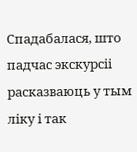Спадабалася, што падчас экскурсіі расказваюць у тым ліку і так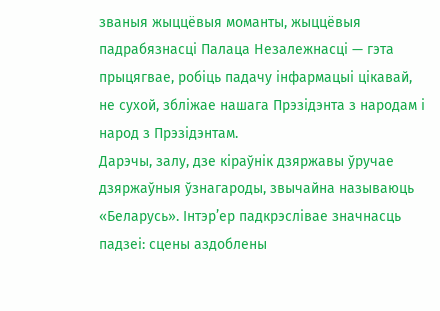званыя жыццёвыя моманты, жыццёвыя падрабязнасці Палаца Незалежнасці — гэта прыцягвае, робіць падачу інфармацыі цікавай, не сухой, збліжае нашага Прэзідэнта з народам і народ з Прэзідэнтам.
Дарэчы, залу, дзе кіраўнік дзяржавы ўручае дзяржаўныя ўзнагароды, звычайна называюць «Беларусь». Інтэр’ер падкрэслівае значнасць падзеі: сцены аздоблены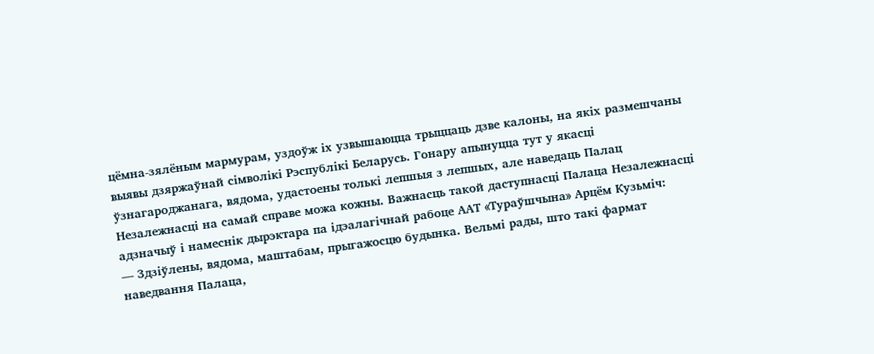цёмна-зялёным мармурам, уздоўж іх узвышаюцца трыццаць дзве калоны, на якіх размешчаны выявы дзяржаўнай сімволікі Рэспублікі Беларусь. Гонару апынуцца тут у якасці ўзнагароджанага, вядома, удастоены толькі лепшыя з лепшых, але наведаць Палац Незалежнасці на самай справе можа кожны. Важнасць такой даступнасці Палаца Незалежнасці адзначыў і намеснік дырэктара па ідэалагічнай рабоце ААТ «Тураўшчына» Арцём Кузьміч:
— Здзіўлены, вядома, маштабам, прыгажосцю будынка. Вельмі рады, што такі фармат наведвання Палаца,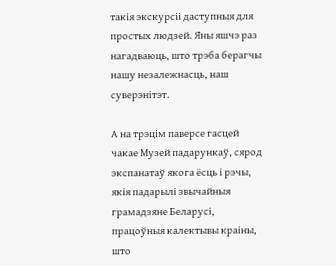такія экскурсіі даступныя для простых людзей. Яны яшчэ раз нагадваюць, што трэба берагчы нашу незалежнасць, наш суверэнітэт.

А на трэцім паверсе гасцей чакае Музей падарункаў, сярод экспанатаў якога ёсць і рэчы, якія падарылі звычайныя грамадзяне Беларусі, працоўныя калектывы краіны, што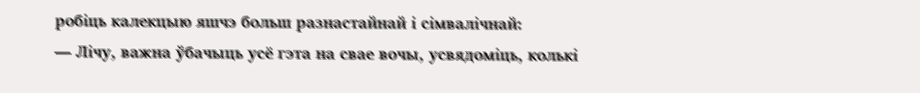робіць калекцыю яшчэ больш разнастайнай і сімвалічнай:
— Лічу, важна ўбачыць усё гэта на свае вочы, усвядоміць, колькі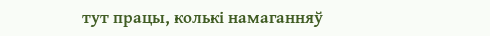тут працы, колькі намаганняў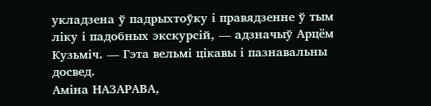укладзена ў падрыхтоўку і правядзенне ў тым ліку і падобных экскурсій, — адзначыў Арцём Кузьміч. — Гэта вельмі цікавы і пазнавальны досвед.
Аміна НАЗАРАВА,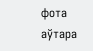фота аўтара